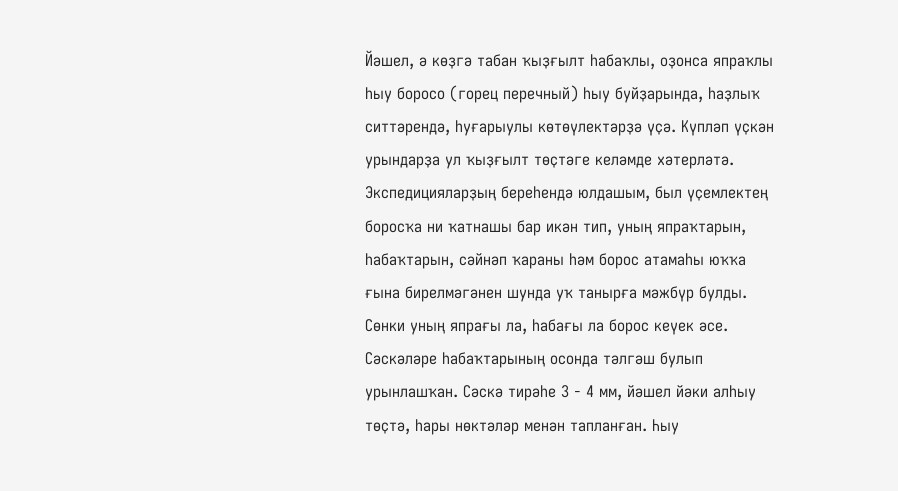Йәшел, ә көҙгә табан ҡыҙғылт һабаҡлы, оҙонса япраҡлы һыу боросо (горец перечный) һыу буйҙарында, һаҙлыҡ ситтәрендә, һуғарыулы көтөүлектәрҙә үҫә. Күпләп үҫкән урындарҙа ул ҡыҙғылт төҫтәге келәмде хәтерләтә.
Экспедицияларҙың береһендә юлдашым, был үҫемлектең боросҡа ни ҡатнашы бар икән тип, уның япраҡтарын, һабаҡтарын, сәйнәп ҡараны һәм борос атамаһы юҡҡа ғына бирелмәгәнен шунда уҡ танырға мәжбүр булды. Сөнки уның япрағы ла, һабағы ла борос кеүек әсе.
Сәскәләре һабаҡтарының осонда тәлгәш булып урынлашҡан. Сәскә тирәһе 3 - 4 мм, йәшел йәки алһыу төҫтә, һары нөктәләр менән тапланған. Һыу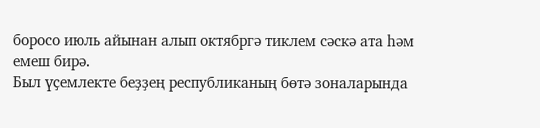боросо июль айынан алып октябргә тиклем сәскә ата һәм емеш бирә.
Был үҫемлекте беҙҙең республиканың бөтә зоналарында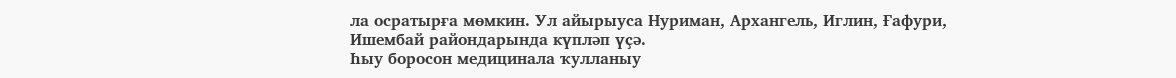ла осратырға мөмкин. Ул айырыуса Нуриман, Архангель, Иглин, Ғафури, Ишембай райондарында күпләп үҫә.
Һыу боросон медицинала ҡулланыу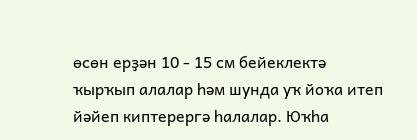өсөн ерҙән 10 - 15 см бейеклектә ҡырҡып алалар һәм шунда уҡ йоҡа итеп йәйеп киптерергә һалалар. Юҡһа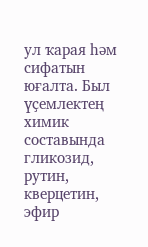ул ҡарая һәм сифатын юғалта. Был үҫемлектең химик составында гликозид, рутин, кверцетин, эфир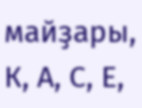майҙары, К, А, С, Е,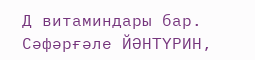Д витаминдары бар.
Сәфәрғәле ЙӘНТҮРИН,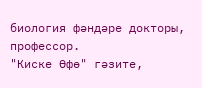биология фәндәре докторы, профессор.
"Киске Өфө" гәзите,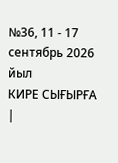№36, 11 - 17 сентябрь 2026 йыл
КИРЕ СЫҒЫРҒА
|